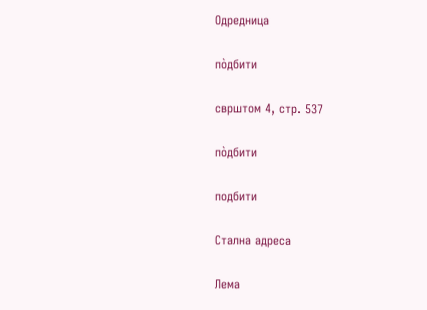Одредница

по̀дбити

сврштом 4, стр. 537

по̀дбити

подбити

Стална адреса

Лема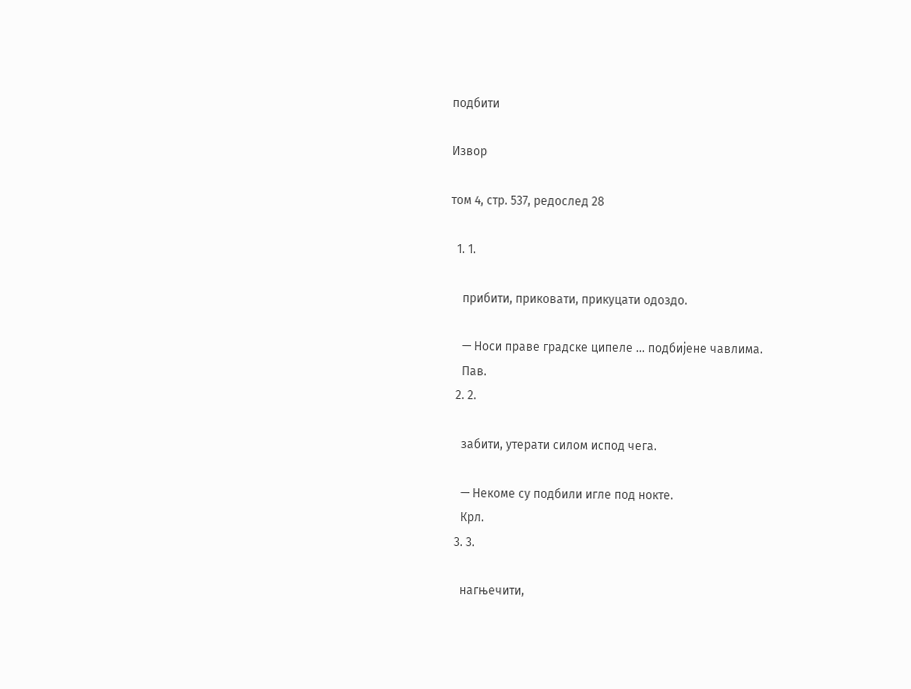подбити

Извор

том 4, стр. 537, редослед 28

  1. 1.

    прибити, приковати, прикуцати одоздо.

    — Носи праве градске ципеле ... подбијене чавлима.
    Пав.
  2. 2.

    забити, утерати силом испод чега.

    — Некоме су подбили игле под нокте.
    Крл.
  3. 3.

    нагњечити,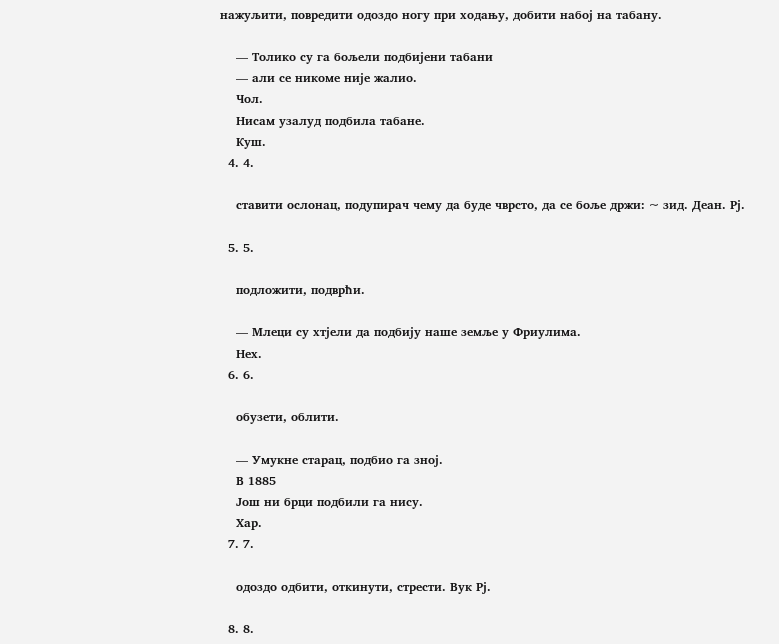нажуљити, повредити одоздо ногу при ходању, добити набој на табану.

    — Толико су га бољели подбијени табани
    — али се никоме није жалио.
    Чол.
    Нисам узалуд подбила табане.
    Куш.
  4. 4.

    ставити ослонац, подупирач чему да буде чврсто, да се боље држи: ~ зид. Деан. Рј.

  5. 5.

    подложити, подврћи.

    — Млеци су хтјели да подбију наше земље у Фриулима.
    Нех.
  6. 6.

    обузети, облити.

    — Умукне старац, подбио га зној.
    В 1885
    Још ни брци подбили га нису.
    Хар.
  7. 7.

    одоздо одбити, откинути, стрести. Вук Рј.

  8. 8.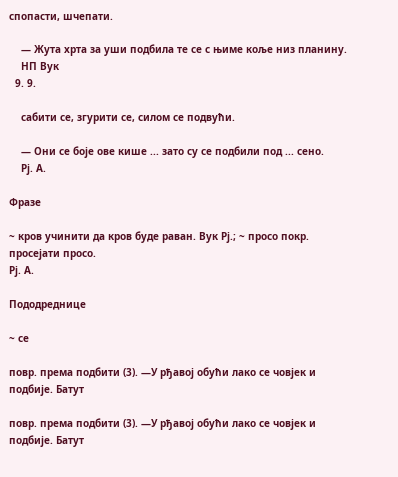спопасти, шчепати.

    — Жута хрта за уши подбила те се с њиме коље низ планину.
    НП Вук
  9. 9.

    сабити се, згурити се, силом се подвући.

    — Они се боје ове кише ... зато су се подбили под ... сено.
    Рј. А.

Фразе

~ кров учинити да кров буде раван. Вук Рј.; ~ просо покр. просејати просо.
Рј. А.

Пододреднице

~ се

повр. према подбити (3). —У рђавој обући лако се човјек и подбије. Батут

повр. према подбити (3). —У рђавој обући лако се човјек и подбије. Батут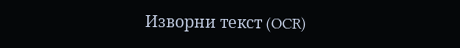Изворни текст (OCR)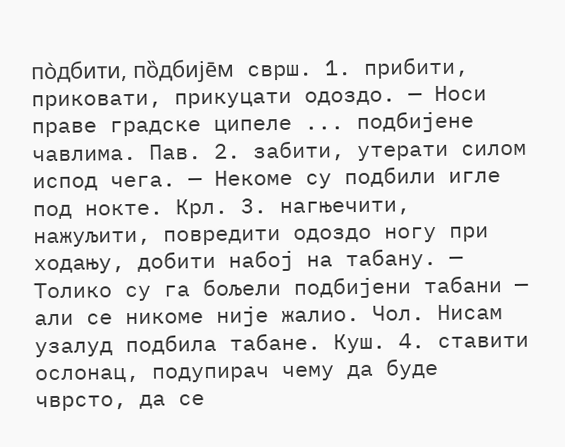по̀дбити, по̏дбије̄м сврш. 1. прибити, приковати, прикуцати одоздо. — Носи праве градске ципеле ... подбијене чавлима. Пав. 2. забити, утерати силом испод чега. — Некоме су подбили игле под нокте. Крл. 3. нагњечити, нажуљити, повредити одоздо ногу при ходању, добити набој на табану. — Толико су га бољели подбијени табани — али се никоме није жалио. Чол. Нисам узалуд подбила табане. Куш. 4. ставити ослонац, подупирач чему да буде чврсто, да се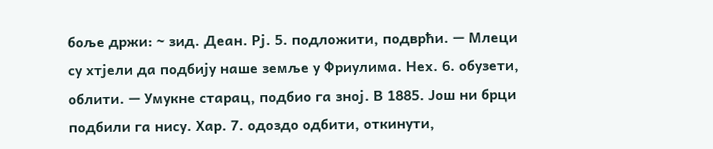боље држи: ~ зид. Деан. Рј. 5. подложити, подврћи. — Млеци су хтјели да подбију наше земље у Фриулима. Нех. 6. обузети, облити. — Умукне старац, подбио га зној. В 1885. Још ни брци подбили га нису. Хар. 7. одоздо одбити, откинути,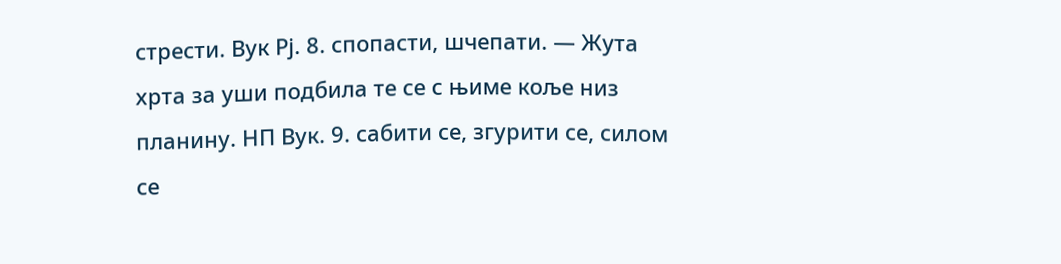стрести. Вук Рј. 8. спопасти, шчепати. — Жута хрта за уши подбила те се с њиме коље низ планину. НП Вук. 9. сабити се, згурити се, силом се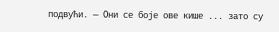подвући. — Они се боје ове кише ... зато су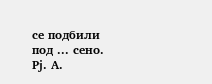се подбили под ... сено. Рј. А.